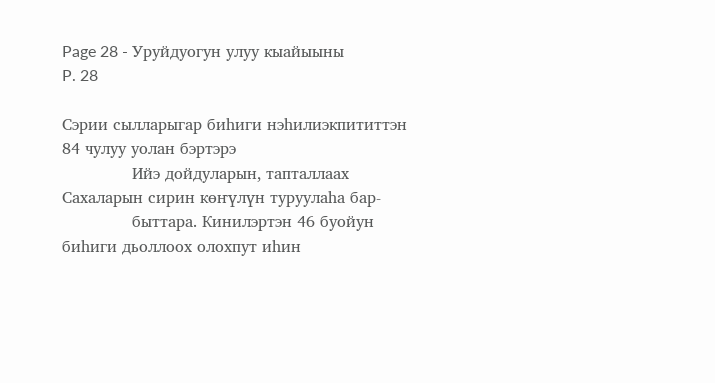Page 28 - Уруйдуогун улуу кыайыыны
P. 28

Сэрии сылларыгар биһиги нэһилиэкпититтэн 84 чулуу уолан бэртэрэ
              Ийэ дойдуларын, тапталлаах Сахаларын сирин көҥүлүн туруулаһа бар-
              быттара. Кинилэртэн 46 буойун биһиги дьоллоох олохпут иһин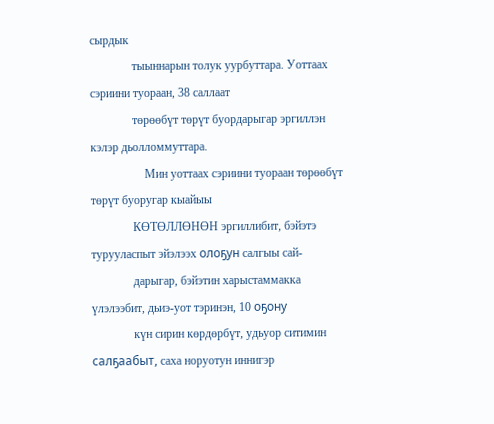сырдык
              тыыннарын толук уурбуттара. Уоттаах сэриини туораан, 38 саллаат
              төрөөбүт төрүт буордарыгар эргиллэн кэлэр дьолломмуттара.
                  Мин уоттаах сэриини туораан төрөөбүт төрүт буоругар кыайыы
              КӨТӨЛЛӨНӨН эргиллибит, бэйэтэ турууласпыт эйэлээх олоҕун салгыы сай-
              дарыгар, бэйэтин харыстаммакка үлэлээбит, дьиэ-уот тэринэн, 10 оҕону
              күн сирин көрдөрбүт, удьуор ситимин салҕаабыт, саха норуотун иннигэр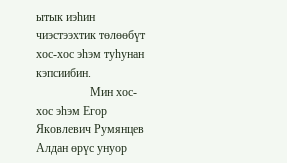ытык иэһин чиэстээхтик төлөөбүт хос-хос эһэм туһунан кэпсиибин.
                  Мин хос-хос эһэм Егор Яковлевич Румянцев Алдан өрүс унуор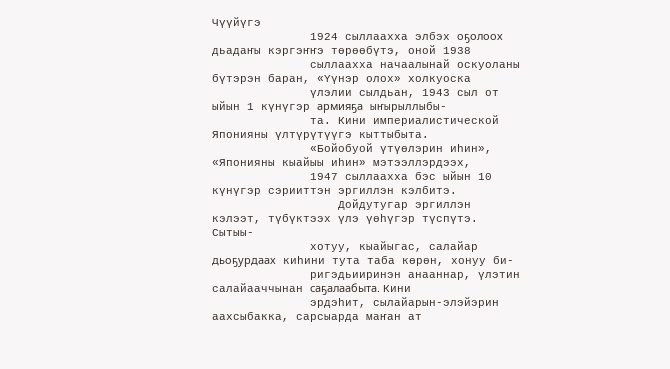Чүүйүгэ
              1924 сыллаахха элбэх оҕолоох дьадаҥы кэргэҥҥэ төрөөбүтэ, оной 1938
              сыллаахха начаалынай оскуоланы бүтэрэн баран, «Үүнэр олох» холкуоска
              үлэлии сылдьан, 1943 сыл от ыйын 1 күнүгэр армияҕа ыҥырыллыбы-
              та. Кини империалистической Японияны үлтүрүтүүгэ кыттыбыта.
              «Бойобуой үтүөлэрин иһин», «Японияны кыайыы иһин» мэтээллэрдээх,
              1947 сыллаахха бэс ыйын 10 күнүгэр сэрииттэн эргиллэн кэлбитэ.
                  Дойдутугар эргиллэн кэлээт, түбүктээх үлэ үөһүгэр түспүтэ. Сытыы-
              хотуу, кыайыгас, салайар дьоҕурдаах киһини тута таба көрөн, хонуу би-
              ригэдьииринэн анааннар, үлэтин салайааччынан саҕалаабыта. Кини
              эрдэһит, сылайарын-элэйэрин аахсыбакка, сарсыарда маҥан ат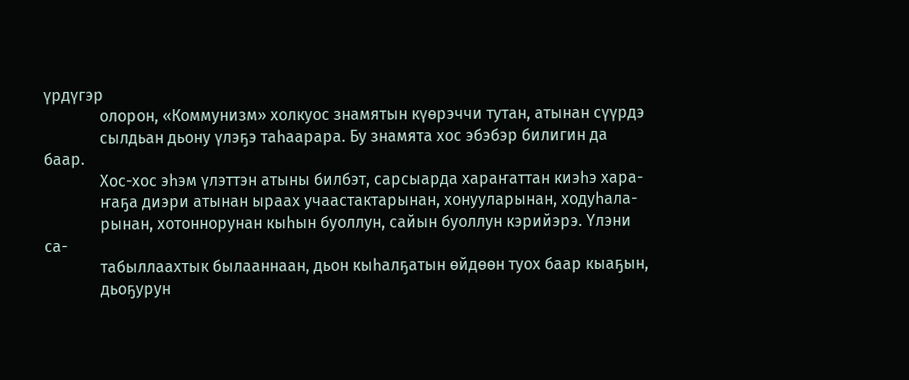үрдүгэр
              олорон, «Коммунизм» холкуос знамятын күөрэччи тутан, атынан сүүрдэ
              сылдьан дьону үлэҕэ таһаарара. Бу знамята хос эбэбэр билигин да баар.
              Хос-хос эһэм үлэттэн атыны билбэт, сарсыарда хараҥаттан киэһэ хара-
              ҥаҕа диэри атынан ыраах учаастактарынан, хонууларынан, ходуһала-
              рынан, хотоннорунан кыһын буоллун, сайын буоллун кэрийэрэ. Үлэни са-
              табыллаахтык былааннаан, дьон кыһалҕатын өйдөөн туох баар кыаҕын,
              дьоҕурун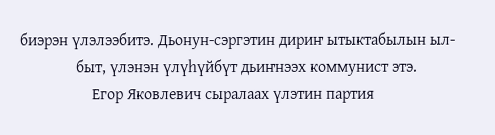биэрэн үлэлээбитэ. Дьонун-сэргэтин дириҥ ытыктабылын ыл-
              быт, үлэнэн үлүһүйбүт дьиҥнээх коммунист этэ.
                  Егор Яковлевич сыралаах үлэтин партия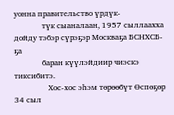уонна правительство үрдүк-
              түк сыаналаан, 1957 сыллаахха дойду тэбэр сүрэҕэр Москваҕа БСНХСБ-ҕа
              баран күүлэйдиир чиэскэ тиксибитэ.
                 Хос-хос эһэм төрөөбүт Өспөҕөр 34 сыл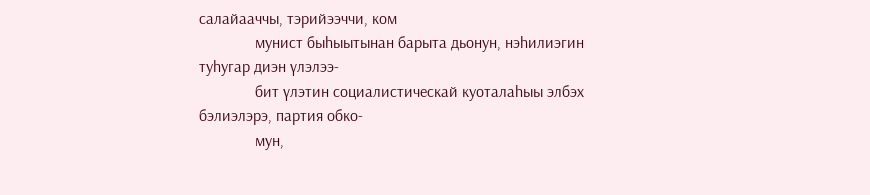салайааччы, тэрийээччи, ком
              мунист быһыытынан барыта дьонун, нэһилиэгин туһугар диэн үлэлээ-
              бит үлэтин социалистическай куоталаһыы элбэх бэлиэлэрэ, партия обко-
              мун,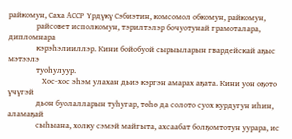райкомун, Саха АССР Үрдүкү Сэбиэтин, комсомол обкомун, райкомун,
              райсовет исполкомун, тэрилтэлэр бочуотунай грамоталара, дипломнара
              кэрэһэлииллэр. Кини бойобуой сырыыларын гвардейскай аҕыс мэтээлэ
              туоһулуур.
                 Хос-хос эһэм улахан дьиэ кэргэн амарах аҕата. Кини уон оҕото үчүгэй
              дьон буолалларын туһугар, төһө да солото суох курдугун иһин, аламаҕай
              сыһыана, холку сэмэй майгыта, ахсаабат болҕомтотун уурара, ис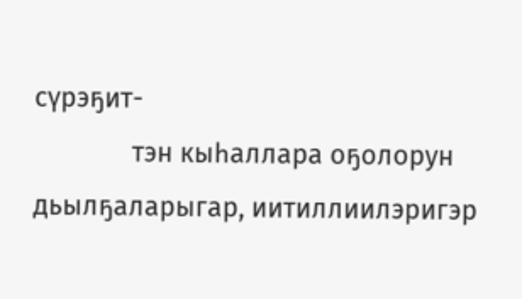сүрэҕит-
              тэн кыһаллара оҕолорун дьылҕаларыгар, иитиллиилэригэр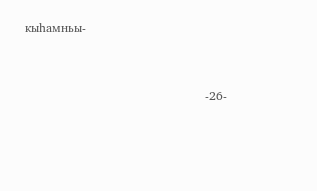кыһамньы-


                                             -26-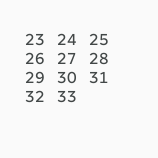23   24   25   26   27   28   29   30   31   32   33